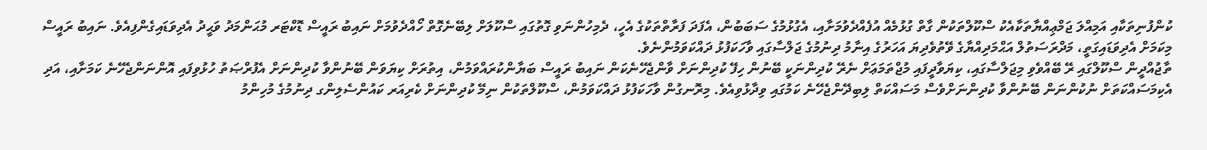ކުންފުނިތަކާއި އަމިއްލަ ޖަމްޢިއްޔާތަކާއެކު ސްކޫލްތަކުން ގާތް ގުޅުމެއް އުފެއްދެވުމަށާއި، އެގުޅުމުގެ ސަބަބުން، އެފަދަ ފަރާތްތަކުގެ އެހީ، ދެމިހުންނަވި ގޮތުގައި ސްކޫލަށް ލިބޭނެގޮތް ހޯއްދެވުމަށް ނައިބު ރައީސް ޑޮކްޓަރ މުޙަންމަދު ވަޙީދު އެދިވަޑައިގެންފިއެވެ. ނައިބު ރައީސް މިކަމަށް އެދިވަޑައިގަތީ، މަދްރަސަތުލް އަޙްމަދިއްޔާގެ ވޭތުވެދިޔަ އަހަރުގެ އިނާމު ދިނުމުގެ ޖަލްސާގައި ވާހަކަފުޅު ދައްކަވަމުންނެވެ.
ތާޖުއްދީން ސްކޫލްގައި ރޭ ބޭއްވެވި މިޖަލްސާގައި، ކިޔަވާދީފައި މުޖްތަމަޢަށް ނެރޭ ކުދިންނަކީ ބޭނުން ހިފޭ ކުދިންނަށް ވާންޖެހޭނެކަން ނައިބު ރައީސް ބަޔާންކުރައްވަމުން، އިތުރަށް ކިޔަވަން ބޭނުންވާ ކުދިންނަށް އެފުރްޞަތު ހުޅުވިފައި އޮންނަންޖެހޭނެ ކަމަށާއި، އަދި އެކިމަސައްކަތަށް ނުކުންނަން ބޭނުންވާ ކުދިންނަށްވެސް މަސައްކަތް ލިބިދޭންޖެހޭނެ ކަމުގައި ވިދާޅުވިއެވެ. މިރޮނގުން ވާހަކަފުޅު ދައްކަވަމުން، ސްކޫލްތަކުން ނިމޭ ކުދިންނަށް ކެރިއަރ ކައުންސެލިންގ ދިނުމުގެ މުހިންމު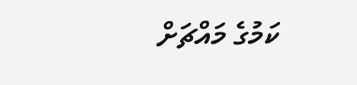ކަމުގެ މައްޗަށް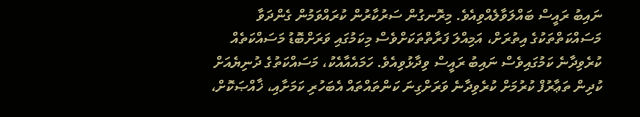ނައިބު ރައީސް ބައްލަވާލެއްވިއެވެ. މިރޮނގުން ސަރުކާރުން ކުރައްވަމުން ގެންދަވާ މަސައްކަތްތަކުގެ އިތުރަށް، އަމިއްލަ ފަރާތްތަކަށްވެސް މިކަމުގައި ވަރަށްބޮޑު މަސައްކަތެއް ކުރެވިދާނެ ކަމުގައިވެސް ނައިބު ރައީސް ވިދާޅުވިއެވެ. ހަމައެއާއެކު، މަސައްކަތުގެ ދުނިޔެއަށް ކުދިން ތަޢާރުފް ކުރުމަށް ކުރެވިދާނެ ވަރަށްގިނަ ކަންތައްތައް އެބަހުރި ކަމަށާއި، ޚާއްޞަކޮށް،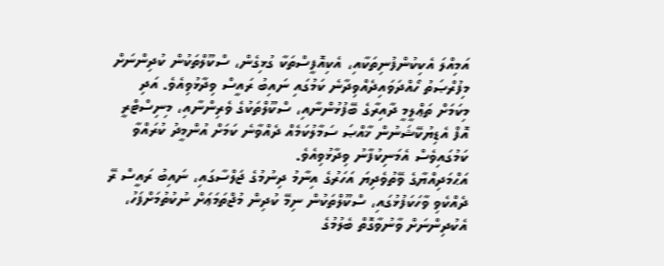އަމިއްލަ އެކިކުންފުނިތަކާއި، އެކިއޮފީސްތަކާ ގުޅިގެން، ސްކޫލްތަކުން ކުދިންނަށް މިފުރްޞަތު ހޯއްދަވައިދެއްވިދާނެ ކަމުގައި ނައިބު ރައީސް ވިދާޅުވިއެވެ. އަދި މިކަމަށް ތަޢްލީމީ ދާއިރާގެ ބޭފުޅުންނާއި، ސްކޫލްތަކުގެ ވެރިންނާއި، މިނިސްޓްރީ އޮފް އެޑިޔުކޭޝަނުން ޚާއްޞަ ސަމާލުކަމެއް ދެއްވާނެ ކަމަށް އުންމީދު ކުރައްވާ ކަމުގައިވެސް އެމަނިކުފާނު ވިދާޅުވިއެވެ.
އަޙްމަދިއްޔާގެ ވޭތުވެދިޔަ އަހަރުގެ އިނާމު ދިނުމުގެ ޖަލްސާގައި، ނައިބު ރައީސް ރޭ ދެއްކެވި ވާހަކަފުޅުގައި، ސްކޫލްތަކުން ނިމޭ ކުދިން މުޖްތަމަޢަށް ނުކުތުމަށްފަހު، އެކުދިންނަށް ވާނުވާގޮތް ބެލުމުގެ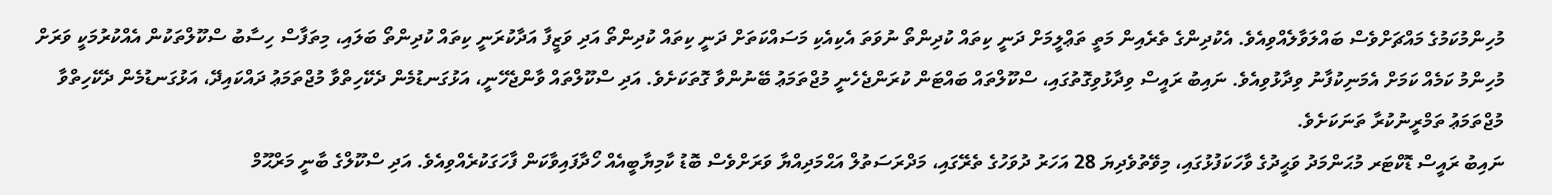މުހިންމުކަމުގެ މައްޗަށްވެސް ބައްލަވާލެއްވިއެވެ. އެކުދިންގެ ތެރެއިން މަތީ ތަޢްލީމަށް ދަނީ ކިތައް ކުދިންތޯ ނުވަތަ އެކިއެކި މަސައްކަތަށް ދަނީ ކިތައް ކުދިންތޯ އަދި ވަޒީފާ އަދާކުރަނީ ކިތައް ކުދިންތޯ ބަލައި، މިތަފާސް ހިސާބު ސްކޫލްތަކުން އެއްކުރުމަކީ ވަރަށް މުހިންމު ކަމެއް ކަމަށް އެމަނިކުފާނު ވިދާޅުވިއެވެ. ނައިބު ރައީސް ވިދާޅުވިގޮތުގައި، ސްކޫލްތައް ބައްޓަން ކުރަންޖެހެނީ މުޖްތަމަޢު ބޭނުންވާ ގޮތަކަށެވެ. އަދި ސްކޫލްތައް ވާންޖެހޭނީ، އަޅުގަނޑުމެން ދެކޭހިތްވާ މުޖްތަމަޢު ދައްކައިދޭ، އަޅުގަނޑުމެން ދެކޭހިތްވާ މުޖްތަމަޢު ތަމްރީނުކުރާ ތަނަކަށެވެ.
ނައިބު ރައީސް ޑޮކްޓަރ މުޙަންމަދު ވަޙީދުގެ ވާހަކަފުޅުގައި، މިވޭތުވެދިޔަ 28 އަހަރު ދުވަހުގެ ތެރޭގައި، މަދްރަސަތުލް އަޙްމަދިއްޔާ ވަރަށްވެސް ބޮޑު ކާމިޔާބީއެއް ހޯދާފައިވާކަން ފާހަގަކުރެއްވިއެވެ. އަދި ސްކޫލްގެ ބާނީ މަރްޙޫމް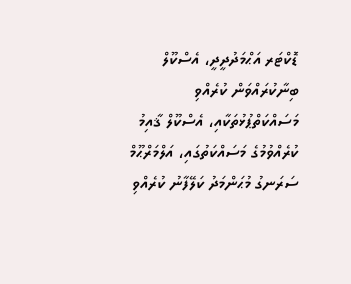ޑޮކްޓަރ އަޙްމަދުދީދީ، އެސްކޫލް ބިނާކުރައްވަން ކުރެއްވި މަސައްކަތްޕުޅުތަކާއި، އެސްކޫލް ޤާއިމު ކުރެއްވުމުގެ މަސައްކަތުގައި، އަލްމަރްޙޫމް ސަރަނގު މުޙަންމަދު ކަލޭފާނު ކުރެއްވި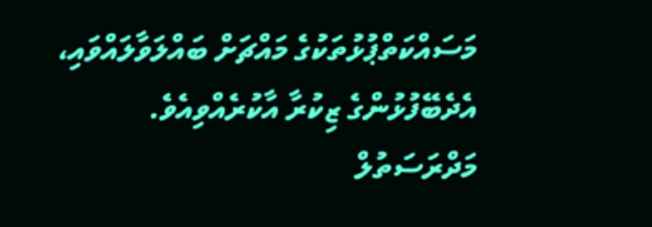މަސައްކަތްޕުޅުތަކުގެ މައްޗަށް ބައްލަވާލައްވައި، އެދެބޭފުޅުންގެ ޒިކުރާ އާކުރެއްވިއެވެ.
މަދްރަސަތުލް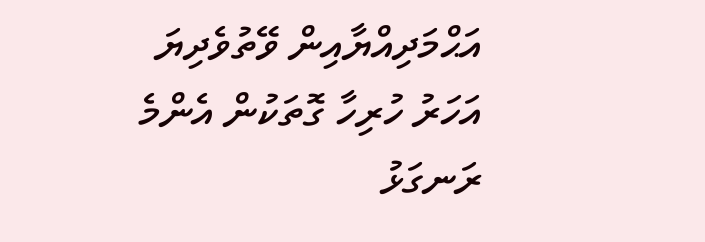އަޙްމަދިއްޔާއިން ވޭތުވެދިޔަ އަހަރު ހުރިހާ ގޮތަކުން އެންމެ ރަނގަޅު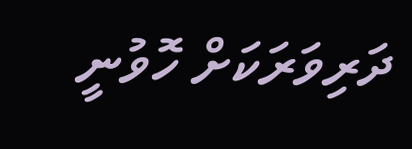ދަރިވަރަކަށް ހޮވުނީ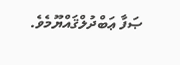ޞަފާ ޢަބްދުލްޤައްޔޫމެވެ.